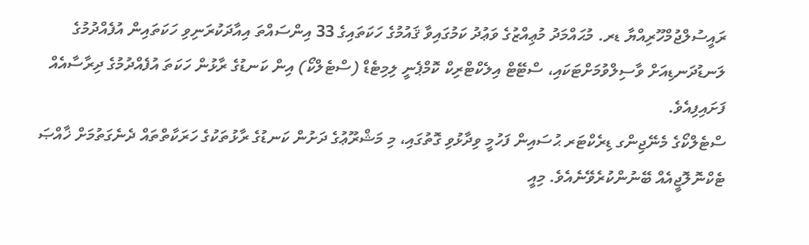ރައީސުލްޖުމްހޫރިއްޔާ ޑރ. މުޙައްމަދު މުޢިއްޒުގެ ވަޢުދު ކަމުގައިވާ ޤައުމުގެ ހަކަތައިގެ 33 އިންސައްތަ އިއާދަކުރަނިވި ހަކަތައިން އުފެއްދުމުގެ ލަނޑުދަނޑިއަށް ވާސިލްވުމަށްޓަކައި، ސްޓޭޓް އިލެކްޓްރިކް ކޮމްޕެނީ ލިމިޓެޑް (ސްޓެލްކޯ) އިން ކަނޑުގެ ރާޅުން ހަކަތަ އުފެއްދުމުގެ ދިރާސާއެއް ފަށައިފިއެވެ.
ސްޓެލްކޯގެ މެނޭޖިންގ ޑިރެކްޓަރ ޙުސައިން ފަހުމީ ވިދާޅުވި ގޮތުގައި، މި މަޝްރޫޢުގެ ދަށުން ކަނޑުގެ ރާޅުތަކުގެ ހަރަކާތްތައް ދެނެގަތުމަށް ޚާއްޞަ ޓެކްނޮލޮޖީއެއް ބޭނުންކުރެވޭނެއެވެ. މިއީ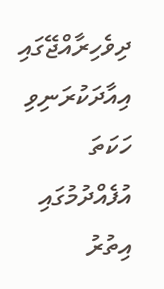ދިވެހިރާއްޖޭގައި އިއާދަކުރަނިވި ހަކަތަ އުފެއްދުމުގައި އިތުރު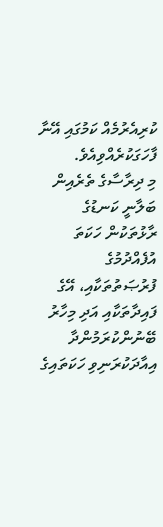ކުރިއެރުމެއް ކަމުގައި އޭނާ ފާހަގަކުރެއްވިއެވެ.
މި ދިރާސާގެ ތެރެއިން ބަލާނީ ކަނޑުގެ ރާޅުތަކުން ހަކަތަ އުފެއްދުމުގެ ފުރުޞަތުތަކާއި، އޭގެ ފައިދާތަކާއި އަދި މިހާރު ބޭނުންކުރަމުންދާ އިއާދަކުރަނިވި ހަކަތައިގެ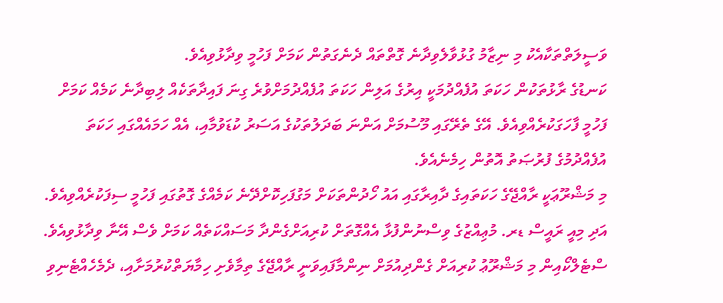ވަސީލަތްތަކާއެކު މި ނިޒާމު ގުޅުވާލެވިދާނެ ގޮތްތައް ދެނެގަތުން ކަމަށް ފަހުމީ ވިދާޅުވިއެވެ.
ކަނޑުގެ ރާޅުތަކުން ހަކަތަ އުފެއްދުމަކީ އިރުގެ އަލިން ހަކަތަ އުފެއްދުމަށްވުރެ ގިނަ ފައިދާތަކެއް ލިބިދާނެ ކަމެއް ކަމަށް ފަހުމީ ފާހަގަކުރެއްވިއެވެ. އޭގެ ތެރޭގައި މޫސުމަށް އަންނަ ބަދަލުތަކުގެ އަސަރު ކުޑަވުމާއި، އެއް ހަމައެއްގައި ހަކަތަ އުފެއްދުމުގެ ފުރުޞަތު އޮތުން ހިމެނެއެވެ.
މި މަޝްރޫޢަކީ ރާއްޖޭގެ ހަކަތައިގެ ދާއިރާގައި އައު ހޯދުންތަކަށް މަގުފަހިކޮށްދޭނެ ކަމެއްގެ ގޮތުގައި ފަހުމީ ސިފަކުރެއްވިއެވެ. އަދި މިއީ ރައީސް ޑރ. މުޢިއްޒުގެ ވިސްނުންފުޅާ އެއްގޮތަށް ކުރިއަށްގެންދާ މަސައްކަތެއް ކަމަށް ވެސް އޭނާ ވިދާޅުވިއެވެ.
ސްޓެލްކޯއިން މި މަޝްރޫޢު ކުރިއަށް ގެންދިއުމަށް ނިންމާފައިވަނީ ރާއްޖޭގެ ތިމާވެށި ހިމާޔަތްކުރުމަށާއި، ދެމެހެއްޓެނިވި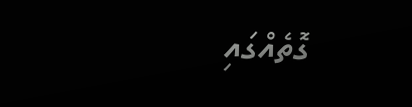ގޮތެއްގައި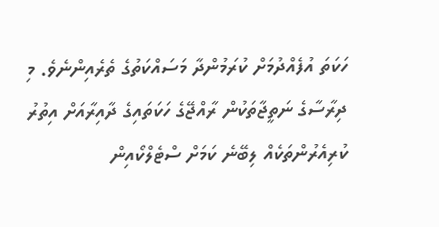ހަކަތަ އުފެއްދުމަށް ކުރަމުންދާ މަސައްކަތުގެ ތެރެއިންނެވެ. މި ދިރާސާގެ ނަތީޖާތަކުން ރާއްޖޭގެ ހަކަތައިގެ ދާއިރާއަށް އިތުރު ކުރިއެރުންތަކެއް ލިބޭނެ ކަމަށް ސްޓެލްކޯއިން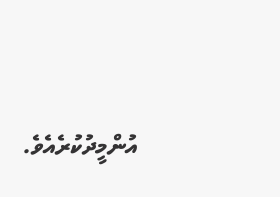އުންމީދުކުރެއެވެ.